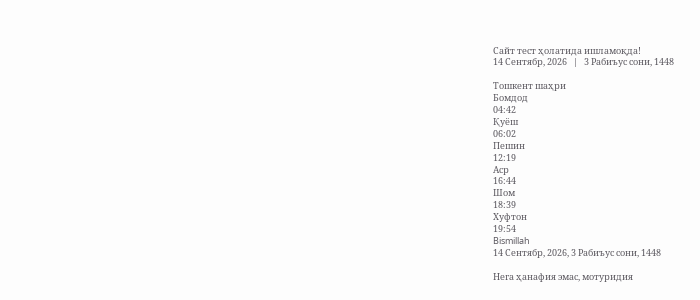Сайт тест ҳолатида ишламоқда!
14 Сентябр, 2026   |   3 Рабиъус сони, 1448

Тошкент шаҳри
Бомдод
04:42
Қуёш
06:02
Пешин
12:19
Аср
16:44
Шом
18:39
Хуфтон
19:54
Bismillah
14 Сентябр, 2026, 3 Рабиъус сони, 1448

Нега ҳанафия эмас, мотуридия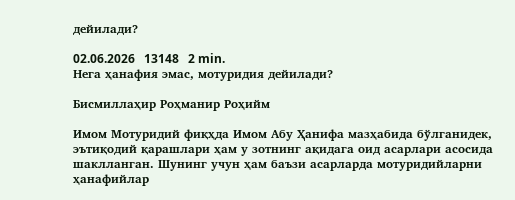дейилади?

02.06.2026   13148   2 min.
Нега ҳанафия эмас, мотуридия дейилади?

Бисмиллаҳир Роҳманир Роҳийм

Имом Мотуридий фиқҳда Имом Абу Ҳанифа мазҳабида бўлганидек, эътиқодий қарашлари ҳам у зотнинг ақидага оид асарлари асосида шаклланган. Шунинг учун ҳам баъзи асарларда мотуридийларни ҳанафийлар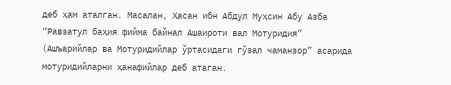деб ҳам аталган. Масалан, Ҳасан ибн Абдул Муҳсин Абу Азба “Равзатул баҳия фийма байнал Ашаироти вал Мотуридия” (Ашъарийлар ва Мотуридийлар ўртасидаги гўзал чаманзор” асарида мотуридийларни ҳанафийлар деб атаган.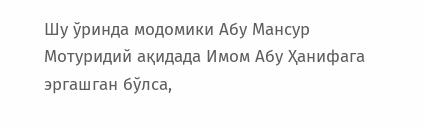Шу ўринда модомики Абу Мансур Мотуридий ақидада Имом Абу Ҳанифага эргашган бўлса,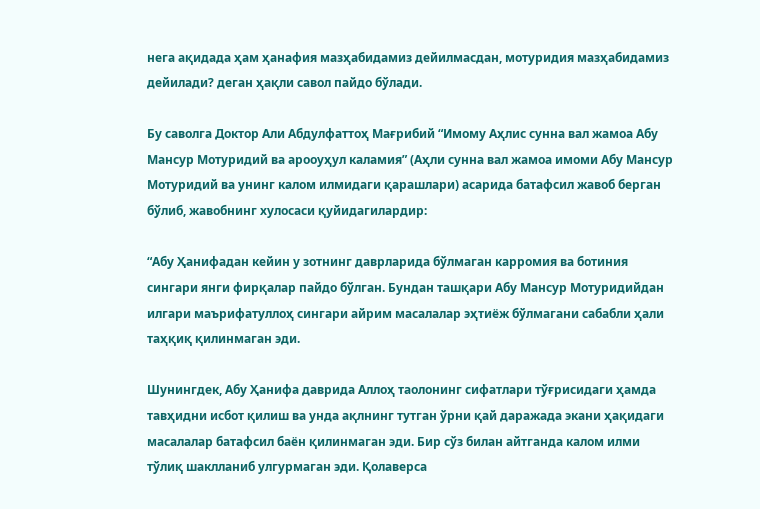нега ақидада ҳам ҳанафия мазҳабидамиз дейилмасдан, мотуридия мазҳабидамиз дейилади? деган ҳақли савол пайдо бўлади.

Бу саволга Доктор Али Абдулфаттоҳ Мағрибий “Имому Аҳлис сунна вал жамоа Абу Мансур Мотуридий ва арооуҳул каламия” (Аҳли сунна вал жамоа имоми Абу Мансур Мотуридий ва унинг калом илмидаги қарашлари) асарида батафсил жавоб берган бўлиб, жавобнинг хулосаси қуйидагилардир:

“Абу Ҳанифадан кейин у зотнинг даврларида бўлмаган карромия ва ботиния сингари янги фирқалар пайдо бўлган. Бундан ташқари Абу Мансур Мотуридийдан илгари маърифатуллоҳ сингари айрим масалалар эҳтиёж бўлмагани сабабли ҳали таҳқиқ қилинмаган эди.

Шунингдек, Абу Ҳанифа даврида Аллоҳ таолонинг сифатлари тўғрисидаги ҳамда тавҳидни исбот қилиш ва унда ақлнинг тутган ўрни қай даражада экани ҳақидаги масалалар батафсил баён қилинмаган эди. Бир сўз билан айтганда калом илми тўлиқ шаклланиб улгурмаган эди. Қолаверса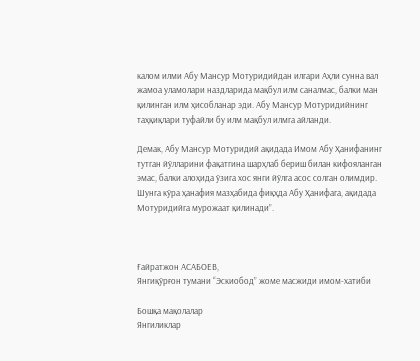калом илми Абу Мансур Мотуридийдан илгари Аҳли сунна вал жамоа уламолари наздларида мақбул илм саналмас, балки ман қилинган илм ҳисобланар эди. Абу Мансур Мотуридийнинг таҳқиқлари туфайли бу илм мақбул илмга айланди.

Демак, Абу Мансур Мотуридий ақидада Имом Абу Ҳанифанинг тутган йўлларини фақатгина шарҳлаб бериш билан кифояланган эмас, балки алоҳида ўзига хос янги йўлга асос солган олимдир. Шунга кўра ҳанафия мазҳабида фиқҳда Абу Ҳанифага, ақидада Мотуридийга мурожаат қилинади”.



Ғайратжон АСАБОЕВ,
Янгиқўрғон тумани “Эскиобод” жоме масжиди имом-хатиби

Бошқа мақолалар
Янгиликлар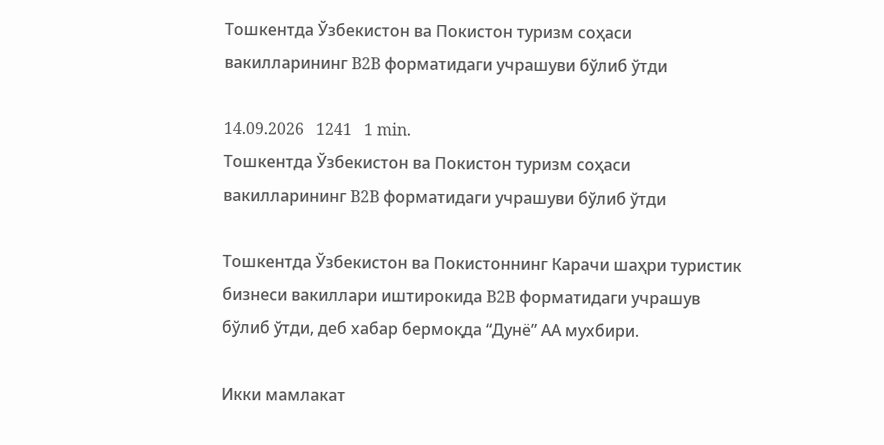Тошкентда Ўзбекистон ва Покистон туризм соҳаси вакилларининг B2B форматидаги учрашуви бўлиб ўтди

14.09.2026   1241   1 min.
Тошкентда Ўзбекистон ва Покистон туризм соҳаси вакилларининг B2B форматидаги учрашуви бўлиб ўтди

Тошкентда Ўзбекистон ва Покистоннинг Карачи шаҳри туристик бизнеси вакиллари иштирокида B2B форматидаги учрашув бўлиб ўтди, деб хабар бермоқда “Дунё” АА мухбири.

Икки мамлакат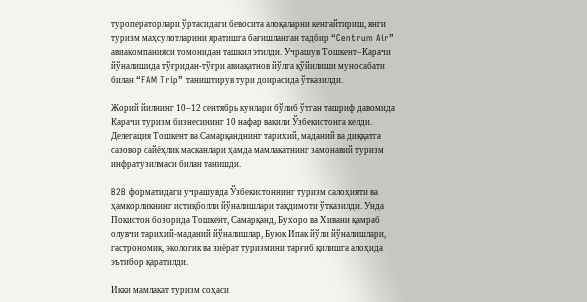туроператорлари ўртасидаги бевосита алоқаларни кенгайтириш, янги туризм маҳсулотларини яратишга бағишланган тадбир “Centrum Air” авиакомпанияси томонидан ташкил этилди. Учрашув Тошкент–Карачи йўналишида тўғридан-тўғри авиақатнов йўлга қўйилиши муносабати билан “FAM Trip” таништирув тури доирасида ўтказилди.

Жорий йилнинг 10–12 сентябрь кунлари бўлиб ўтган ташриф давомида Карачи туризм бизнесининг 10 нафар вакили Ўзбекистонга келди. Делегация Тошкент ва Самарқанднинг тарихий, маданий ва диққатга сазовор сайёҳлик масканлари ҳамда мамлакатнинг замонавий туризм инфратузилмаси билан танишди.

B2B форматидаги учрашувда Ўзбекистоннинг туризм салоҳияти ва ҳамкорликнинг истиқболли йўналишлари тақдимоти ўтказилди. Унда Покистон бозорида Тошкент, Самарқанд, Бухоро ва Хивани қамраб олувчи тарихий-маданий йўналишлар, Буюк Ипак йўли йўналишлари, гастрономик, экологик ва зиёрат туризмини тарғиб қилишга алоҳида эътибор қаратилди.

Икки мамлакат туризм соҳаси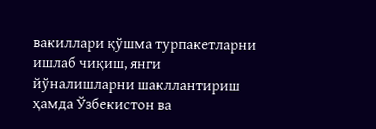вакиллари қўшма турпакетларни ишлаб чиқиш, янги йўналишларни шакллантириш ҳамда Ўзбекистон ва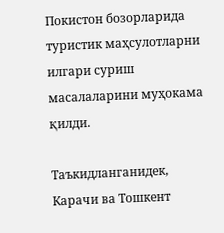Покистон бозорларида туристик маҳсулотларни илгари суриш масалаларини муҳокама қилди.

Таъкидланганидек, Карачи ва Тошкент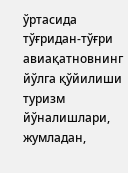ўртасида тўғридан-тўғри авиақатновнинг йўлга қўйилиши туризм йўналишлари, жумладан,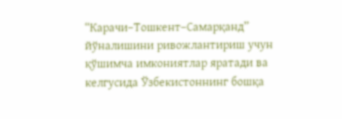“Карачи–Тошкент–Самарқанд” йўналишини ривожлантириш учун қўшимча имкониятлар яратади ва келгусида Ўзбекистоннинг бошқа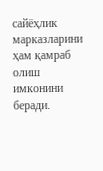сайёҳлик марказларини ҳам қамраб олиш имконини беради.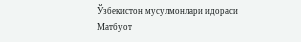Ўзбекистон мусулмонлари идораси Матбуот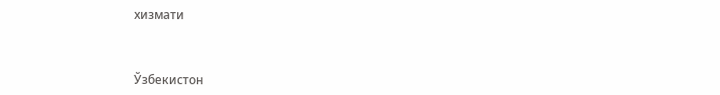хизмати



Ўзбекистон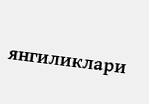янгиликлари